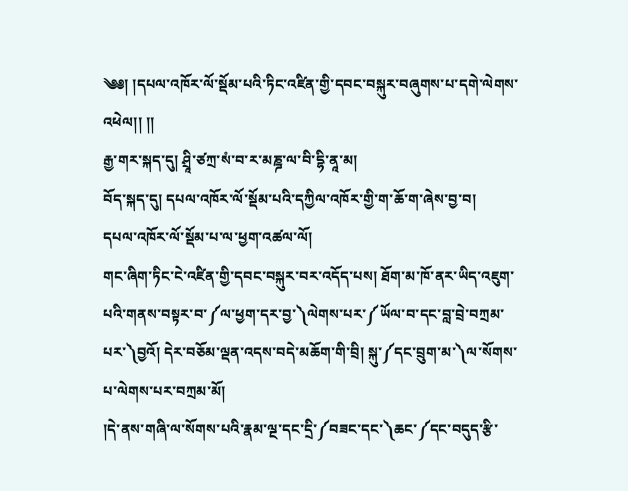༄༅། །དཔལ་འཁོར་ལོ་སྡོམ་པའི་ཏིང་འཛིན་གྱི་དབང་བསྐུར་བཞུགས་པ་དགེ་ལེགས་འཕེལ།། །།
རྒྱ་གར་སྐད་དུ། ཤྲཱི་ཙཀྲ་སཾ་བ་ར་མཎྜ་ལ་བི་དྷི་ནཱ་མ།
བོད་སྐད་དུ། དཔལ་འཁོར་ལོ་སྡོམ་པའི་དཀྱིལ་འཁོར་གྱི་ག་ཆོ་ག་ཞེས་བྱ་བ།
དཔལ་འཁོར་ལོ་སྡོམ་པ་ལ་ཕྱག་འཚལ་ལོ།
གང་ཞིག་ཏིང་ངེ་འཛིན་གྱི་དབང་བསྐུར་བར་འདོད་པས། ཐོག་མ་ཁོ་ནར་ཡིད་འཇུག་པའི་གནས་བསྟར་བ་༼ལ་ཕྱག་དར་བྱ་༽ལེགས་པར་༼ཡོལ་བ་དང་བླ་བྲེ་བཀྲམ་པར་༽བྱའོ། དེར་བཅོམ་ལྡན་འདས་བདེ་མཆོག་གི་བྲི། སྐུ་༼དང་བྲུག་མ་༽ལ་སོགས་པ་ལེགས་པར་བཀྲམ་མོ།
།དེ་ནས་གཞི་ལ་སོགས་པའི་རྣམ་ལྔ་དང་དྲི་༼བཟང་དང་༽ཆང་༼དང་བདུད་རྩི་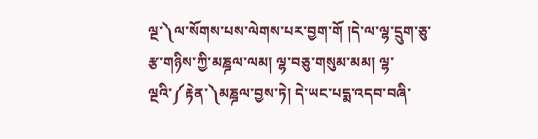ལྔ་༽ལ་སོགས་པས་ལེགས་པར་བྱག་གོ །དེ་ལ་ལྷ་དྲུག་ཅུ་རྩ་གཉིས་ཀྱི་མཎྜལ་ལམ། ལྷ་བཅུ་གསུམ་མམ། ལྷ་ལྔའི་༼རྟེན་༽མཎྜལ་བྱས་ཏེ། དེ་ཡང་པདྨ་འདབ་བཞི་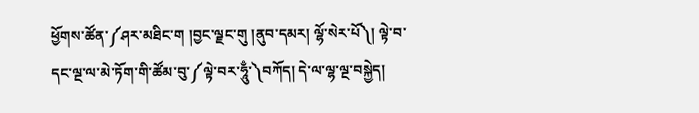ཕྱོགས་ཚོན་༼ཤར་མཐིང་ག །བྱང་ལྗང་གུ །ནུབ་དམར། ལྷོ་སེར་པོ༽། ལྟེ་བ་དང་ལྔ་ལ་མེ་ཏོག་གི་ཚོམ་བུ་༼ལྟེ་བར་ཧཱུྃ་༽བཀོད། དེ་ལ་ལྷ་ལྔ་བསྐྱེད།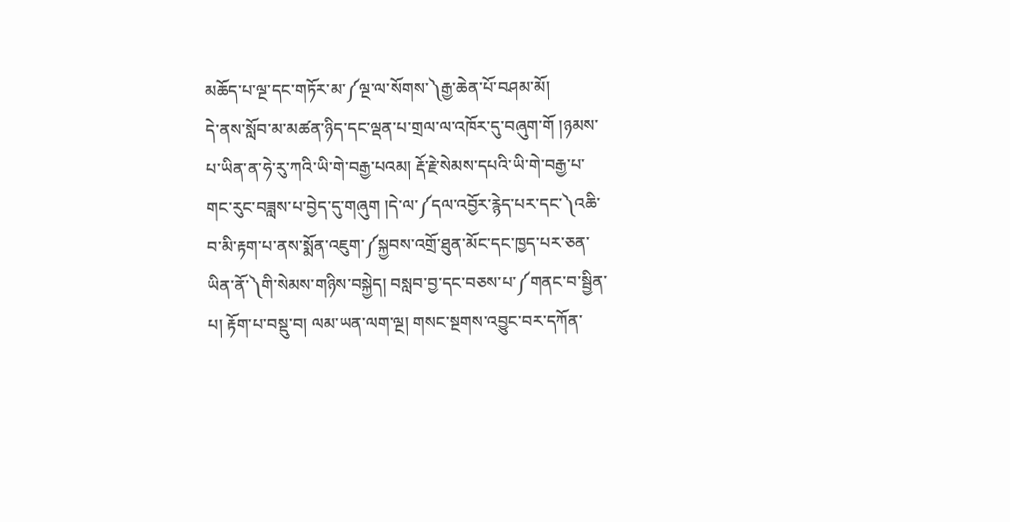མཆོད་པ་ལྔ་དང་གཏོར་མ་༼ལྔ་ལ་སོགས་༽རྒྱ་ཆེན་པོ་བཤམ་མོ།
དེ་ནས་སློབ་མ་མཚན་ཉིད་དང་ལྡན་པ་གྲལ་ལ་འཁོར་དུ་བཞུག་གོ །ཉམས་པ་ཡིན་ན་ཧེ་རུ་ཀའི་ཡི་གེ་བརྒྱ་པའམ། རྡོ་རྗེ་སེམས་དཔའི་ཡི་གེ་བརྒྱ་པ་གང་རུང་བཟླས་པ་བྱེད་དུ་གཞུག །དེ་ལ་༼དལ་འབྱོར་རྙེད་པར་དང་༽འཆི་བ་མི་རྟག་པ་ནས་སྨོན་འཇུག་༼སྐྱབས་འགྲོ་ཐུན་མོང་དང་ཁྱད་པར་ཅན་ཡིན་ནོ་༽གི་སེམས་གཉིས་བསྐྱེད། བསླབ་བྱ་དང་བཅས་པ་༼གནང་བ་སྦྱིན་པ། རྟོག་པ་བསྡུ་བ། ལམ་ཡན་ལག་ལྔ། གསང་སྔགས་འབྱུང་བར་དཀོན་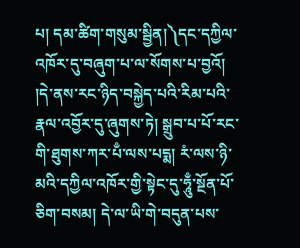པ། དམ་ཚིག་གསུམ་སྦྱིན།༽དང་དཀྱིལ་འཁོར་དུ་བཞུག་པ་ལ་སོགས་པ་བྱའོ།
།དེ་ནས་རང་ཉིད་བསྐྱེད་པའི་རིམ་པའི་རྣལ་འབྱོར་དུ་ཞུགས་ཏེ། སྒྲུབ་པ་པོ་རང་གི་ཐུགས་ཀར་པྃ་ལས་པདྨ། རཾ་ལས་ཉི་མའི་དཀྱིལ་འཁོར་གྱི་སྟེང་དུ་ཧཱུྃ་སྔོན་པོ་ཅིག་བསམ། དེ་ལ་ཡི་གེ་བདུན་པས་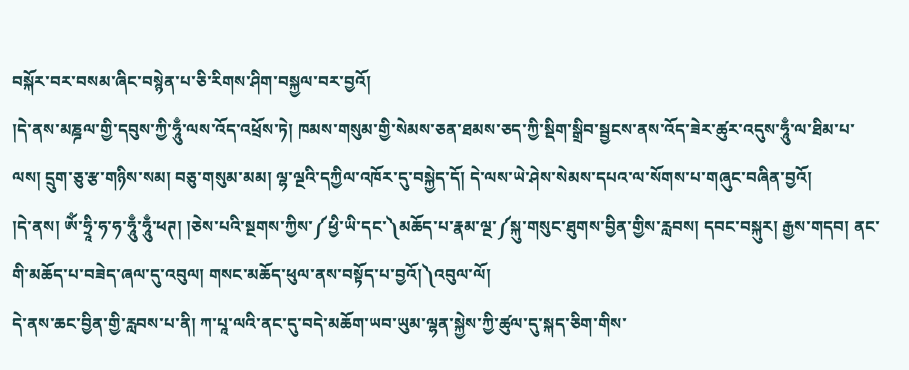བསྐོར་བར་བསམ་ཞིང་བསྙེན་པ་ཅི་རིགས་ཤིག་བསྐྱལ་བར་བྱའོ།
།དེ་ནས་མཎྜལ་གྱི་དབུས་ཀྱི་ཧཱུྃ་ལས་འོད་འཕྲོས་ཏེ། ཁམས་གསུམ་གྱི་སེམས་ཅན་ཐམས་ཅད་ཀྱི་སྡིག་སྒྲིབ་སྦྱངས་ནས་འོད་ཟེར་ཚུར་འདུས་ཧཱུྃ་ལ་ཐིམ་པ་ལས། དྲུག་ཅུ་རྩ་གཉིས་སམ། བཅུ་གསུམ་མམ། ལྷ་ལྔའི་དཀྱིལ་འཁོར་དུ་བསྐྱེད་དོ། དེ་ལས་ཡེ་ཤེས་སེམས་དཔའ་ལ་སོགས་པ་གཞུང་བཞིན་བྱའོ།
།དེ་ནས། ཨོཾ་ཧྲཱི་ཧ་ཧ་ཧཱུྃ་ཧཱུྃ་ཕཊ། །ཅེས་པའི་སྔགས་ཀྱིས་༼ཕྱི་ཡི་དང་༽མཆོད་པ་རྣམ་ལྔ་༼སྐུ་གསུང་ཐུགས་བྱིན་གྱིས་རླབས། དབང་བསྐུར། རྒྱས་གདབ། ནང་གི་མཆོད་པ་བཟེད་ཞལ་དུ་འབུལ། གསང་མཆོད་ཕུལ་ནས་བསྟོད་པ་བྱའོ།༽འབུལ་ལོ།
དེ་ནས་ཆང་བྱིན་གྱི་རླབས་པ་ནི། ཀ་པཱ་ལའི་ནང་དུ་བདེ་མཆོག་ཡབ་ཡུམ་ལྷན་སྐྱེས་ཀྱི་ཚུལ་དུ་སྐད་ཅིག་གིས་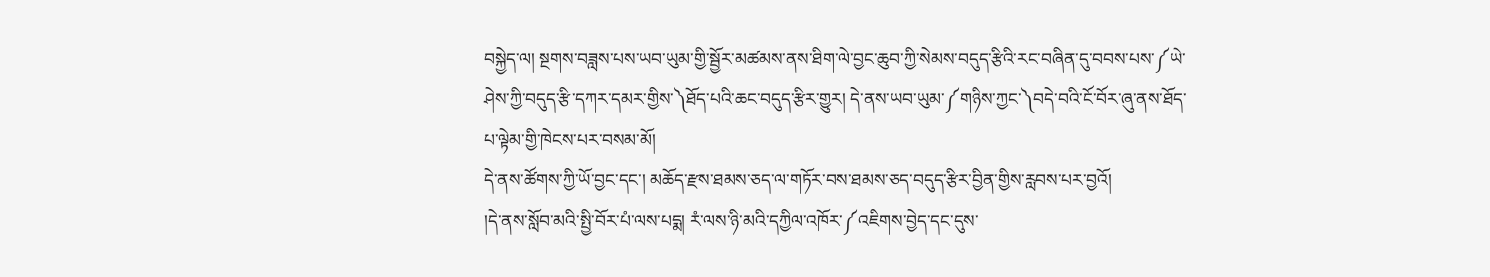བསྐྱེད་ལ། སྔགས་བཟླས་པས་ཡབ་ཡུམ་གྱི་སྦྱོར་མཚམས་ནས་ཐིག་ལེ་བྱང་ཆུབ་ཀྱི་སེམས་བདུད་རྩིའི་རང་བཞིན་དུ་བབས་པས་༼ཡེ་ཤེས་ཀྱི་བདུད་རྩི་དཀར་དམར་གྱིས་༽ཐོད་པའི་ཆང་བདུད་རྩིར་གྱུར། དེ་ནས་ཡབ་ཡུམ་༼གཉིས་ཀྱང་༽བདེ་བའི་ངོ་བོར་ཞུ་ནས་ཐོད་པ་ལྟེམ་གྱི་ཁེངས་པར་བསམ་མོ།
དེ་ནས་ཚོགས་ཀྱི་ཡོ་བྱང་དང་། མཆོད་རྫས་ཐམས་ཅད་ལ་གཏོར་བས་ཐམས་ཅད་བདུད་རྩིར་བྱིན་གྱིས་རླབས་པར་བྱའོ།
།དེ་ནས་སློབ་མའི་སྤྱི་བོར་པཾ་ལས་པདྨ། རཾ་ལས་ཉི་མའི་དཀྱིལ་འཁོར་༼འཇིགས་བྱེད་དང་དུས་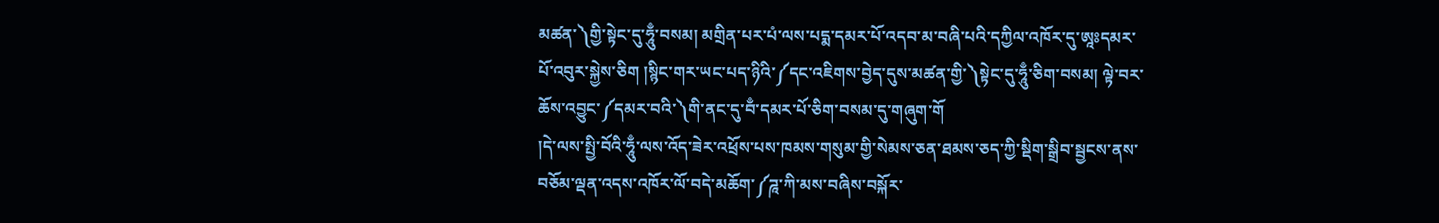མཚན་༽གྱི་སྟེང་དུ་ཧཱུྃ་བསམ། མགྲིན་པར་པཾ་ལས་པདྨ་དམར་པོ་འདབ་མ་བཞི་པའི་དཀྱིལ་འཁོར་དུ་ཨཱཿདམར་པོ་འབུར་སྐྱེས་ཅིག །སྙིང་གར་ཡང་པད་ཉིའི་༼དང་འཇིགས་བྱེད་དུས་མཚན་གྱི་༽སྟེང་དུ་ཧཱུྃ་ཅིག་བསམ། ལྟེ་བར་ཆོས་འབྱུང་༼དམར་བའི་༽གི་ནང་དུ་བྃ་དམར་པོ་ཅིག་བསམ་དུ་གཞུག་གོ
།དེ་ལས་སྤྱི་བོའི་ཧཱུྃ་ལས་འོད་ཟེར་འཕྲོས་པས་ཁམས་གསུམ་གྱི་སེམས་ཅན་ཐམས་ཅད་ཀྱི་སྡིག་སྒྲིབ་སྦྱངས་ནས་བཅོམ་ལྡན་འདས་འཁོར་ལོ་བདེ་མཆོག་༼ཌཱ་ཀི་མས་བཞིས་བསྐོར་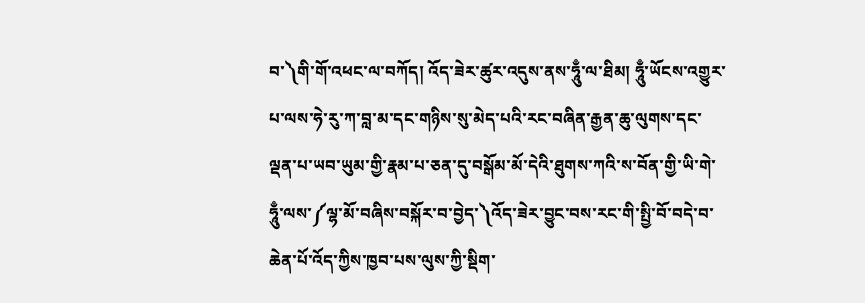བ་༽གི་གོ་འཕང་ལ་བཀོད། འོད་ཟེར་ཚུར་འདུས་ནས་ཧཱུྃ་ལ་ཐིམ། ཧཱུྃ་ཡོངས་འགྱུར་པ་ལས་ཧེ་རུ་ཀ་བླ་མ་དང་གཉིས་སུ་མེད་པའི་རང་བཞིན་རྒྱན་ཆུ་ལུགས་དང་ལྡན་པ་ཡབ་ཡུམ་གྱི་རྣམ་པ་ཅན་དུ་བསྒོམ་མོ་དེའི་ཐུགས་ཀའི་ས་བོན་གྱི་ཡི་གེ་ཧཱུྃ་ལས་༼ལྷ་མོ་བཞིས་བསྐོར་བ་བྱེད་༽འོད་ཟེར་བྱུང་བས་རང་གི་སྤྱི་བོ་བདེ་བ་ཆེན་པོ་འོད་ཀྱིས་ཁྱབ་པས་ལུས་ཀྱི་སྡིག་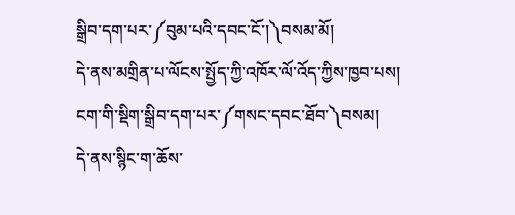སྒྲིབ་དག་པར་༼བུམ་པའི་དབང་ངོ་།༽བསམ་མོ།
དེ་ནས་མགྲིན་པ་ལོངས་སྤྱོད་ཀྱི་འཁོར་ལོ་འོད་ཀྱིས་ཁྱབ་པས། ངག་གི་སྡིག་སྒྲིབ་དག་པར་༼གསང་དབང་ཐོབ་༽བསམ།
དེ་ནས་སྙིང་ག་ཆོས་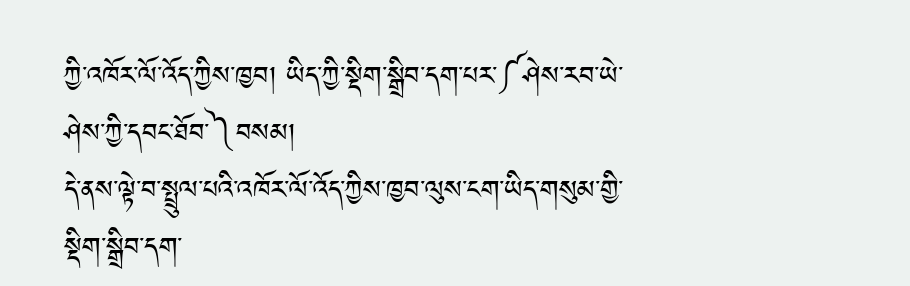ཀྱི་འཁོར་ལོ་འོད་ཀྱིས་ཁྱབ། ཡིད་ཀྱི་སྡིག་སྒྲིབ་དག་པར་༼ཤེས་རབ་ཡེ་ཤེས་ཀྱི་དབང་ཐོབ་༽བསམ།
དེ་ནས་ལྟེ་བ་སྤྲུལ་པའི་འཁོར་ལོ་འོད་ཀྱིས་ཁྱབ་ལུས་ངག་ཡིད་གསུམ་གྱི་སྡིག་སྒྲིབ་དག་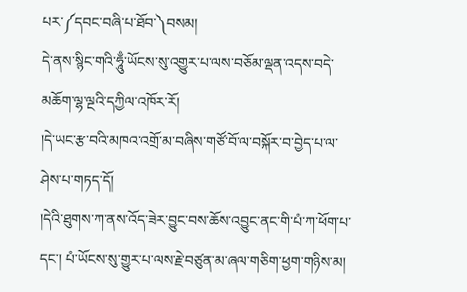པར་༼དབང་བཞི་པ་ཐོབ་༽བསམ།
དེ་ནས་སྙིང་གའི་ཧཱུྃ་ཡོངས་སུ་འགྱུར་པ་ལས་བཅོམ་ལྡན་འདས་བདེ་མཆོག་ལྷ་ལྔའི་དཀྱིལ་འཁོར་རོ།
།དེ་ཡང་རྩ་བའི་མཁའ་འགྲོ་མ་བཞིས་གཙོ་བོ་ལ་བསྐོར་བ་བྱེད་པ་ལ་ཤེས་པ་གཏད་དོ།
།དེའི་ཐུགས་ཀ་ནས་འོད་ཟེར་བྱུང་བས་ཆོས་འབྱུང་ནང་གི་པཾ་ཀ་ཕོག་པ་དང་། པཾ་ཡོངས་སུ་གྱུར་པ་ལས་རྗེ་བཙུན་མ་ཞལ་གཅིག་ཕྱག་གཉིས་མ།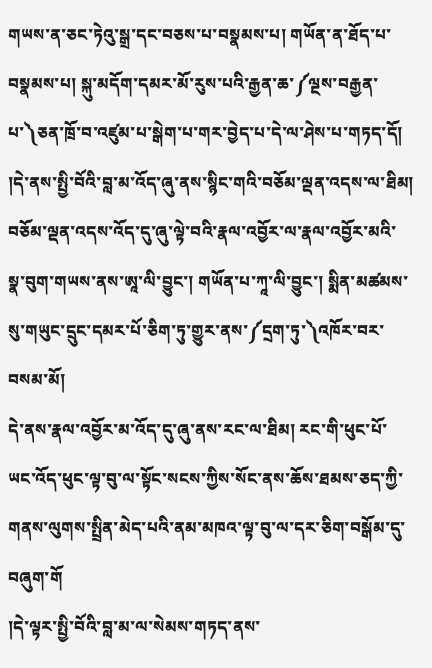གཡས་ན་ཅང་ཏེའུ་སྒྲ་དང་བཅས་པ་བསྣམས་པ། གཡོན་ན་ཐོད་པ་བསྣམས་པ། སྐུ་མདོག་དམར་མོ་རུས་པའི་རྒྱན་ཆ་༼ལྔས་བརྒྱན་པ་༽ཅན་ཁྲོ་བ་འཛུམ་པ་སྒེག་པ་གར་བྱེད་པ་དེ་ལ་ཤེས་པ་གཏད་དོ།
།དེ་ནས་སྤྱི་བོའི་བླ་མ་འོད་ཞུ་ནས་སྙིང་གའི་བཅོམ་ལྡན་འདས་ལ་ཐིམ། བཅོམ་ལྡན་འདས་འོད་དུ་ཞུ་ལྟེ་བའི་རྣལ་འབྱོར་ལ་རྣལ་འབྱོར་མའི་སྣ་བུག་གཡས་ནས་ཨཱ་ལི་བྱུང་། གཡོན་པ་ཀཱ་ལི་བྱུང་། སྨིན་མཚམས་སུ་གཡུང་དྲུང་དམར་པོ་ཅིག་ཏུ་གྱུར་ནས་༼དྲག་ཏུ་༽འཁོར་བར་བསམ་མོ།
དེ་ནས་རྣལ་འབྱོར་མ་འོད་དུ་ཞུ་ནས་རང་ལ་ཐིམ། རང་གི་ཕུང་པོ་ཡང་འོད་ཕུང་ལྟ་བུ་ལ་སྟོང་སངས་ཀྱིས་སོང་ནས་ཆོས་ཐམས་ཅད་ཀྱི་གནས་ལུགས་སྤྲིན་མེད་པའི་ནམ་མཁའ་ལྟ་བུ་ལ་དར་ཅིག་བསྒོམ་དུ་བཞུག་གོ
།དེ་ལྟར་སྤྱི་བོའི་བླ་མ་ལ་སེམས་གཏད་ནས་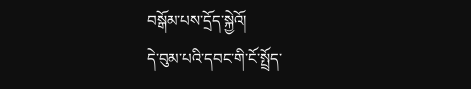བསྒོམ་པས་དྲོད་སྐྱེའོ།
དེ་བུམ་པའི་དབང་གི་ངོ་སྤྲོད་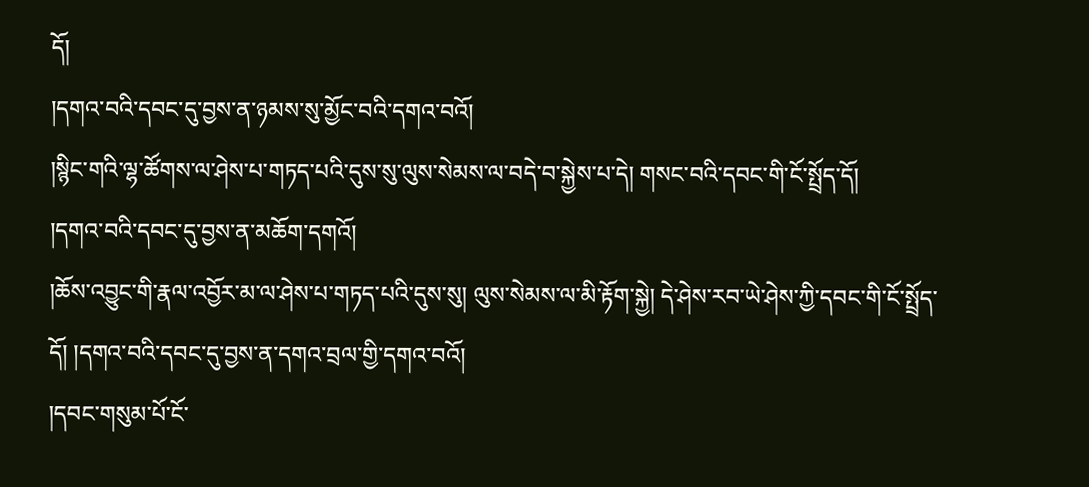དོ།
།དགའ་བའི་དབང་དུ་བྱས་ན་ཉམས་སུ་མྱོང་བའི་དགའ་བའོ།
།སྙིང་གའི་ལྷ་ཚོགས་ལ་ཤེས་པ་གཏད་པའི་དུས་སུ་ལུས་སེམས་ལ་བདེ་བ་སྐྱེས་པ་དེ། གསང་བའི་དབང་གི་ངོ་སྤྲོད་དོ།
།དགའ་བའི་དབང་དུ་བྱས་ན་མཆོག་དགའོ།
།ཆོས་འབྱུང་གི་རྣལ་འབྱོར་མ་ལ་ཤེས་པ་གཏད་པའི་དུས་སུ། ལུས་སེམས་ལ་མི་རྟོག་སྐྱེ། དེ་ཤེས་རབ་ཡེ་ཤེས་ཀྱི་དབང་གི་ངོ་སྤྲོད་དོ། །དགའ་བའི་དབང་དུ་བྱས་ན་དགའ་བྲལ་གྱི་དགའ་བའོ།
།དབང་གསུམ་པོ་ངོ་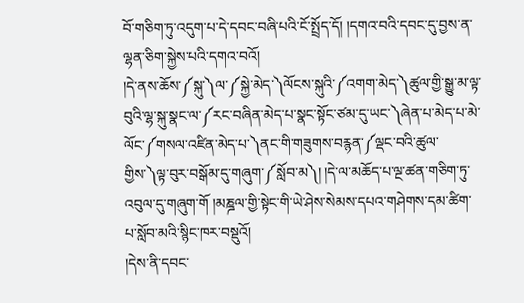བོ་གཅིག་ཏུ་འདུག་པ་དེ་དབང་བཞི་པའི་ངོ་སྤྲོད་དོ། །དགའ་བའི་དབང་དུ་བྱས་ན་ལྷན་ཅིག་སྐྱེས་པའི་དགའ་བའོ།
།དེ་ནས་ཆོས་༼སྐུ་༽ལ་༼སྐྱེ་མེད་༽ལོངས་སྐུའི་༼འགག་མེད་༽ཚུལ་གྱི་སྒྱུ་མ་ལྟ་བུའི་ལྷ་སྐུ་སྣང་ལ་༼རང་བཞིན་མེད་པ་སྣང་སྟོང་ཙམ་དུ་ཡང་༽ཞེན་པ་མེད་པ་མེ་ལོང་༼གསལ་འཛིན་མེད་པ་༽ནང་གི་གཟུགས་བརྙན་༼ལྡང་བའི་ཚུལ་གྱིས་༽ལྟ་བུར་བསྒོམ་དུ་གཞུག་༼སློབ་མ༽། །དེ་ལ་མཆོད་པ་ལྔ་ཚན་གཅིག་ཏུ་འབུལ་དུ་གཞུག་གོ །མཎྜལ་གྱི་སྟེང་གི་ཡེ་ཤེས་སེམས་དཔའ་གཤེགས་དམ་ཚིག་པ་སློབ་མའི་སྙིང་ཁར་བསྡུའོ།
།དེས་ནི་དབང་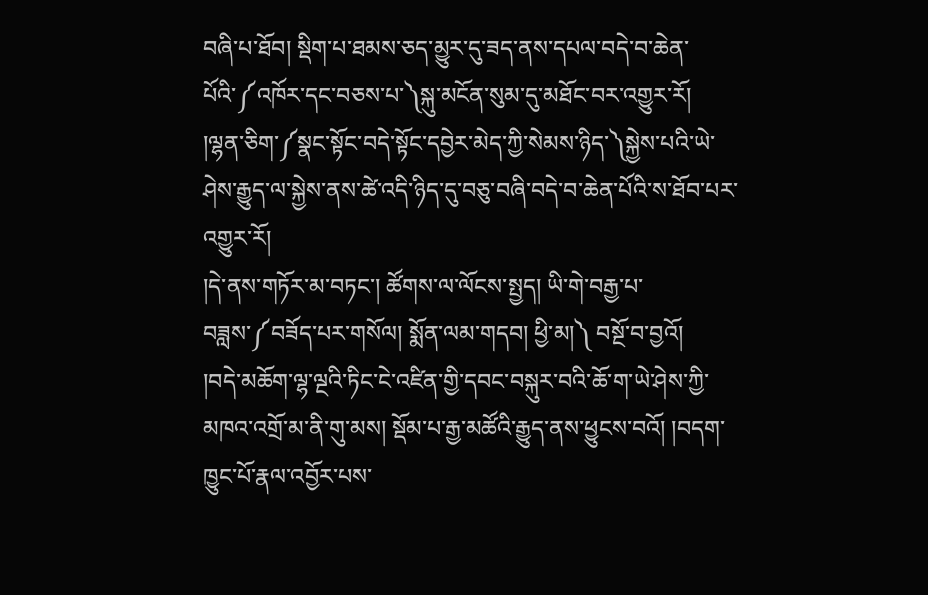བཞི་པ་ཐོབ། སྡིག་པ་ཐམས་ཅད་མྱུར་དུ་ཟད་ནས་དཔལ་བདེ་བ་ཆེན་པོའི་༼འཁོར་དང་བཅས་པ་༽སྐུ་མངོན་སུམ་དུ་མཐོང་བར་འགྱུར་རོ།
།ལྷན་ཅིག་༼སྣང་སྟོང་བདེ་སྟོང་དབྱེར་མེད་ཀྱི་སེམས་ཉིད་༽སྐྱེས་པའི་ཡེ་ཤེས་རྒྱུད་ལ་སྐྱེས་ནས་ཚེ་འདི་ཉིད་དུ་བཅུ་བཞི་བདེ་བ་ཆེན་པོའི་ས་ཐོབ་པར་འགྱུར་རོ།
།དེ་ནས་གཏོར་མ་བཏང་། ཚོགས་ལ་ལོངས་སྤྱད། ཡི་གེ་བརྒྱ་པ་བཟླས་༼བཟོད་པར་གསོལ། སྨོན་ལམ་གདབ། ཕྱི་མ།༽ བསྔོ་བ་བྱའོ།
།བདེ་མཆོག་ལྷ་ལྔའི་ཏིང་ངེ་འཛིན་གྱི་དབང་བསྐུར་བའི་ཆོ་ག་ཡེ་ཤེས་ཀྱི་མཁའ་འགྲོ་མ་ནི་གུ་མས། སྡོམ་པ་རྒྱ་མཚོའི་རྒྱུད་ནས་ཕྱུངས་བའོ། །བདག་ཁྱུང་པོ་རྣལ་འབྱོར་པས་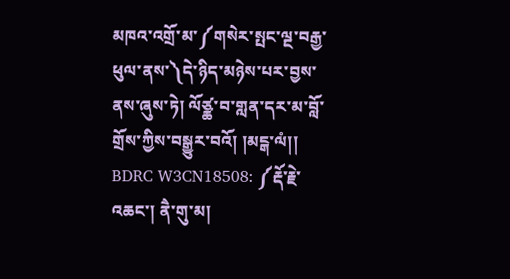མཁའ་འགྲོ་མ་༼གསེར་སྤང་ལྔ་བརྒྱ་ཕུལ་ནས་༽དེ་ཉིད་མཉེས་པར་བྱས་ནས་ཞུས་ཏེ། ལོཙྪ་བ་གླན་དར་མ་བློ་གྲོས་ཀྱིས་བསྒྱུར་བའོ། །མངྒ་ལཾ།།
BDRC W3CN18508: ༼རྡོ་རྗེ་འཆང་། ནཻ་གུ་མ།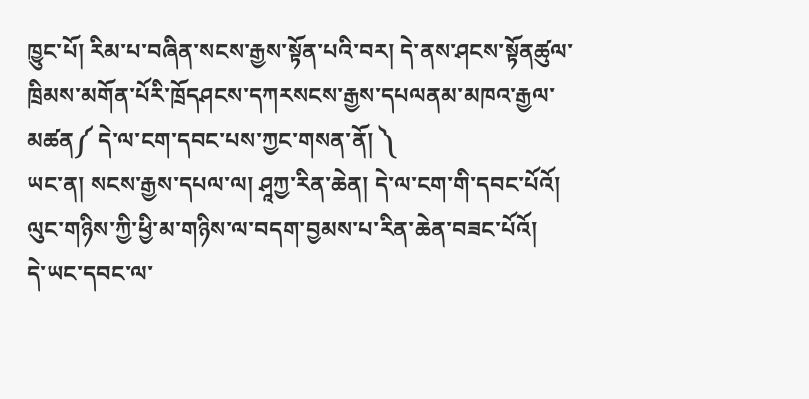ཁྱུང་པོ། རིམ་པ་བཞིན་སངས་རྒྱས་སྟོན་པའི་བར། དེ་ནས་ཤངས་སྟོནཚུལ་ཁྲིམས་མགོན་པོརི་ཁྲོདཤངས་དཀརསངས་རྒྱས་དཔལནམ་མཁའ་རྒྱལ་མཚན༼ དེ་ལ་ངག་དབང་པས་ཀྱང་གསན་ནོ། ༽
ཡང་ན། སངས་རྒྱས་དཔལ་ལ། ཤཱཀྱ་རིན་ཆེན། དེ་ལ་ངག་གི་དབང་པོའོ། ལུང་གཉིས་ཀྱི་ཕྱི་མ་གཉིས་ལ་བདག་བྱམས་པ་རིན་ཆེན་བཟང་པོའོ།
དེ་ཡང་དབང་ལ་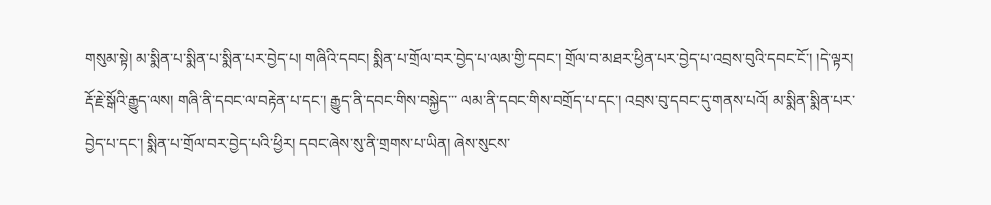གསུམ་སྟེ། མ་སྨིན་པ་སྨིན་པ་སྨིན་པར་བྱེད་པ། གཞིའི་དབང། སྨིན་པ་གྲོལ་བར་བྱེད་པ་ལམ་གྱི་དབང་། གྲོལ་བ་མཐར་ཕྱིན་པར་བྱེད་པ་འབྲས་བུའི་དབང་ངོ་། །དེ་ལྟར།
རྡོ་རྗེ་སྒོའི་རྒྱུད་ལས། གཞི་ནི་དབང་ལ་བརྟེན་པ་དང་། རྒྱུད་ནི་དབང་གིས་བསྐྱེད་་་ ལམ་ནི་དབང་གིས་བགྲོད་པ་དང་། འབྲས་བུ་དབང་དུ་གནས་པའོ། མ་སྨིན་སྨིན་པར་བྱེད་པ་དང་། སྨིན་པ་གྲོལ་བར་བྱེད་པའི་ཕྱིར། དབང་ཞེས་སུ་ནི་གྲགས་པ་ཡིན། ཞེས་སུངས་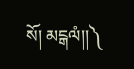སོ། མངྒལཾ།།༽